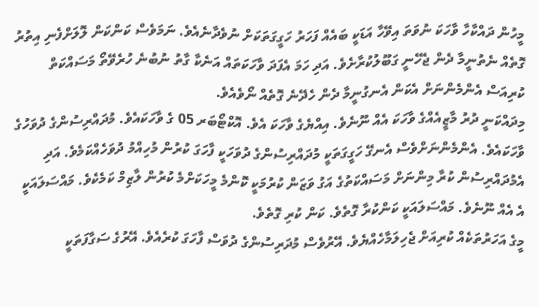މީހުން ދައްކާހާ ވާހަކަ ނުވަތަ އިވޭހާ އަޑަކީ ބައެއް ފަހަރު ހަގީގަތަކަށް ނުވެދާނެއެވެ. ނަމަވެސް ކަންކަން ލޮލަށްފެނި އިތުރު ގޮތެއް ނެތުނީމާ ދެން ޖެހޭނީ ގަބޫލުކުރާށެވެ. އަދި ހަމަ އެފަދަ ވާހަކަތައް އަނެކާ ގާތު ނުބުނެ ހުރެވޭތޯ މަސައްކަތް ކުރިއަސް އެންމެންނަށް އެކަން އެނގުނީމާ ދެން ހެދޭނެ ގޮތެއް ނޯވެއެވެ.
މިދައްކަނީ ދުރު މާޒީއެއްގެ ވާހަކަ އެއް ނޫނެވެ. އިއްޔެގެ ވާހަކަ އެވެ. އޮކްޓޯބަރ 05 ގެ ވާހަކައެވެ. މުދައްރިސުންގެ ދުވަހުގެ ވާހަކައެވެ. އެންމެންނަށްވެސް އެނގޭ ހަގީގަތަކީ މުދައްރިސުންގެ ދުވަހަކީ ފާހަގަ ކުރުން މުހިއްމު ދުވަހެއްކަމެވެ. އަދި އެމުދައްރިސުން ކުރާ މިންނަށް މަސައްކަތުގެ އަގު ވަޒަން ކުރުމަކީ ކޮންމެ މީހަކަށްމެ ކުރުން ލާޒިމް ކަމެކެވެ. މައްސަލައަކީ އެ އެއް ނޫނެވެ. މައްސަލައަކީ ކަންކުރާ ގޮތެވެ. ކަން ކުރި ގޮތެވެ.
މީގެ އަހަރުތަކެއް ކުރިއަށް ޖެހިލަމާހެއްޔެވެ. އޭރުވެސް މުދަރިސުންގެ ދުވަސް ފާހަގަ ކުރެއެވެ. އޭރުގެ ސަގާފަތަކީ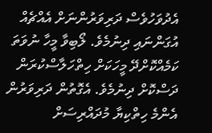އެދުވަހުވެސް ދަރިވަރުންނަށް އެއްޗެއް އުގަންނައި ދިނުމެވެ. ލޯބިވާ މީހާ ނުވަތަ ކަމެއްކޮށްދޭ މީހަކަށް ހިތްހަލާސްކުރަން ދަސްކޮށް ދިނުމެވެ. އެގޮތުން ދަރިވަރުން އެންމެ ހިތްކިޔާ މުދައްރިސަށް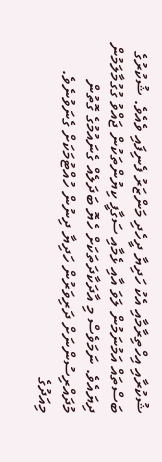ޝުކުރާއި އިހްތިރާމާއި އެކު ހަދިޔާ ދީހެދި މަންޒަރު ފެނިފައި ވެއެވެ. ޝުކުރުގެ ބަސްތައް އަމުނަމުން ލަވަ އާއި ޅެމާއި ސަގާފީ ކިޔުންތަކުން ޖައްވު ގުގުމާލަމުން ދިޔައެވެ. ނަމަވެސް މި އާދަކާދަތަކަށް ހެޔޮ ބަދަލެއް ގެނައުމުގެ ގޮތުން މުދައްރިސުންނަށް ދަރިވަރުން ހަދިޔާ ދިނުން ހުއްޓުމަކަށް ގެނަވުނެވެ.
މިއަދުގެ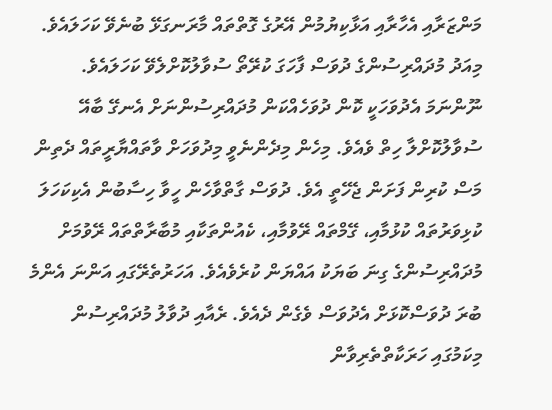މަންޒަރާއި އެހާރާއި އަޅާކިޔުމުން އޭރުގެ ގޮތްތައް މާރަނގަޅޭ ބުނެވޭ ކަހަލައެވެ. މިއަދު މުދައްރިސުންގެ ދުވަސް ފާހަގަ ކުރޭތޯ ސުވާލުކޮށްލެވޭ ކަހަލައެވެ. ނޫންނަމަ އެދުވަހަކީ ކޮން ދުވަހެއްކަން މުދައްރިސުންނަށް އެނގޭ ބާއޭ ސުވާލުކޮށްލާ ހިތް ވެއެވެ. މިހެން މިދެންނެވީ މިދުވަހަށް ވާތައްޔާރީތައް ދެތިން މަސް ކުރިން ފަށަން ޖެހޭތީ އެވެ. ދުވަސް ގާތްވާހެން ހީވާ ހިސާބުން އެކިކަހަލަ ކުޅިވަރުތައް ކުޅުމާއި، ގޭމްތައް ރޭވުމާއި، ކެއުންތަކާއި މުބާރާތްތައް ރޭވުމަށް މުދައްރިސުންގެ ގިނަ ބަޔަކު އައްޔަން ކުރެވެއެވެ. އަހަރުތެރޭގައި އަންނަ އެންމެ ބުރަ ދުވަސްކޮޅަށް އެދުވަސް ވެގެން ދެއެވެ. ރެއާއި ދުވާލު މުދައްރިސުން މިކަމުގައި ހަރަކާތްތެރިވާން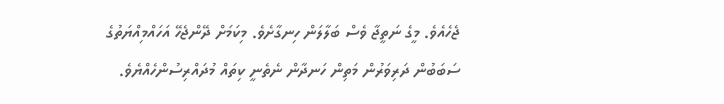ޖެހެއެވެ. މީގެ ނަތީޖާ ވެސް ބަލާލަން ހިނގާށެވެ. މިކަމަށް ދޭންޖެހޭ އަހައްމިއްޔަތުގެ ސަބަބުން ދަރިވަރުން މަތިން ހަނދާން ނެތެނީ ކިތައް މުދައްރިސުންހެއްޔެވެ.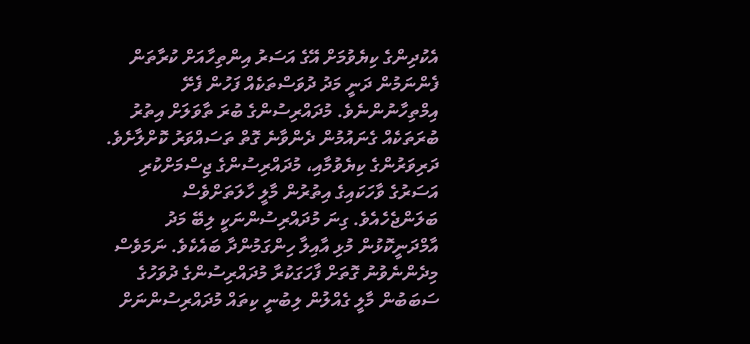އެކުދިންގެ ކިޔެވުމަށް އޭގެ އަސަރު އިންތިހާއަށް ކުރާތަން ފެންނަމުން ދަނީ މަދު ދުވަސްތަކެއް ފަހުން ފެށޭ އިމްތިހާނުންނެވެ. މުދައްރިސުންގެ ބުރަ ތާވަލަށް އިތުރު ބުރަތަކެއް ގެނައުމުން ދެންވާނެ ގޮތް ތަސައްވަރު ކޮށްލާށެވެ.
ދަރިވަރުންގެ ކިޔެވުމާއި، މުދައްރިސުންގެ ޖިސްމަށްކުރި އަސަރުގެ ވާހަކައިގެ އިތުރުން މާލީ ހާލަތަށްވެސް ބަލަންޖެހެއެވެ. ގިނަ މުދައްރިސުންނަކީ ލިބޭ މަދު އާމްދަނީކޮޅުން މުޅި އާއިލާ ހިންގަމުންދާ ބައެކެވެ. ނަމަވެސް މިދެންނެވުނު ގޮތަށް ފާހަގަކުރާ މުދައްރިސުންގެ ދުވަހުގެ ސަބަބުން މާލީ ގެއްލުން ލިބުނީ ކިތައް މުދައްރިސުންނަށް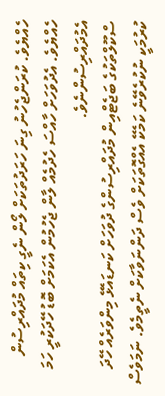ހެއްޔެވެ. ކުރަންޖެހުނު ގިނަ ހަރަދުތަކަށް ލޯން ނެގީ ކިތައް މުދައްރިސުން ހެއްޔެވެ. އެދުވަހަށް ހާއްސަ ހެދުމެއް ލާން ޖެހުމުން އެކަމަށް ބޮޑު ހޭދަކުރީ ހަމަ އެމުދައްރިސުންނެވެ.
ސްކޫލްތަކުގެ ބަޖެޓްއިން މުދައްރިސުންގެ ދުވަހަށް ކަނޑައެޅޭ މިންވަރެއް ހޭދަ ކުރުމަކީ ނުކުރެވޭނެ ކަމެކޭ އެއްގޮތަކަށް ވެސް ދަންނަވާކަށް ނެތީމެވެ. ނަމަވެސް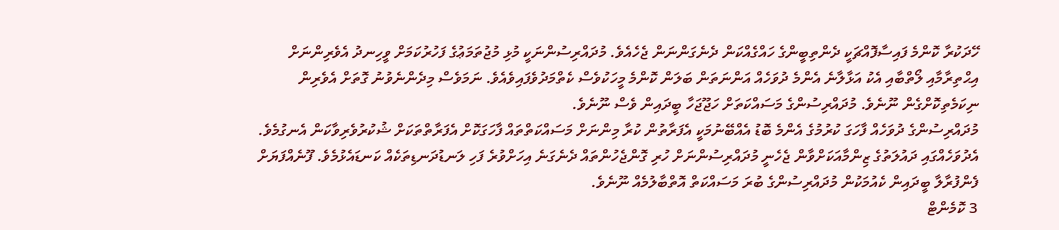ހޭދަކުރާ ކޮންމެ ފައިސާފޮއްޗަކީ ދެންތިބީންގެ ހައްގެއްކަން ދެނެގަންނަން ޖެހެއެވެ. މުދައްރިސުންނަކީ މުޅި މުޖުތަމަޢުގެ ފަހުރުކަމަށް ވީހިނދު އެވެރިންނަށް އިޙްތިރާމާއި ލޯތްބާއި އެކު އަޅާލާނެ އެންމެ ދުވަހެއް އަންނަތަން ބަލަން ކޮންމެ މީހަކުވެސް ކެތްމަދުވެފައިވެއެވެ. ނަމަވެސް މިދެންނެވުނު ގޮތަށް އެވެރިން ނިކަމެތިކޮށްގެން ނޫނެވެ. މުދައްރިސުންގެ މަސައްކަތަށް ހަޖޫޖަހާ ބީދައިން ވެސް ނޫނެވެ.
މުދައްރިސުންގެ ދުވަހެއް ފާހަގަ ކުރުމުގެ އެންމެ ބޮޑު އެއްބޭނުމަކީ އެފަރާތުން ކުރާ މިންނަށް މަސައްކަތްތައް ފާހަގަކޮށް އެފަރާތްތަކަށް ޝުކުރުވެރިވާކަން އެނގުމެވެ. އެދުވަހެއްގައި ދައުލަތުގެ ޒިންމާއަކަށްވާން ޖެހެނީ މުދައްރިސުންނަށް ހުރި ގޮންޖެހުންތައް ދެނެގަނެ އިހަށްވުރެ ފަހި ލަނޑުދަނޑިތަކެއް ކަނޑައެޅުމެވެ. ފޫނެއްފަޔަށް ފެންފުރާލާ ބީދައިން ކެއުމަކުން މުދައްރިސުންގެ ބުރަ މަސައްކަތް އޮތްބާލުމެއް ނޫނެވެ.
3 ކޮމެންޓް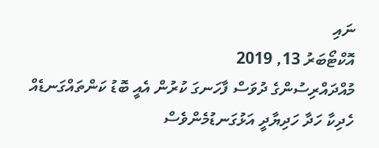ނައި
އޮކްޓޯބަރު 13, 2019
މުއްދައްރިސުންގެ ދުވަސް ފާހަނގަ ކުރުން އެއީ ބޮޑު ކަންތައްގަނޑެއް ހެދިކާ ހަދާ ހަދިޔާދީ އަޅުގަނޑުމެންވެސް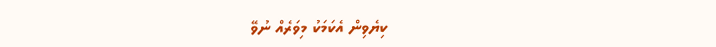ކިޔެވިން އެކަމަކު މިވަރެއް ނުވޭ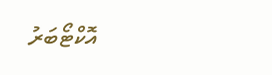އޮކްޓޯބަރު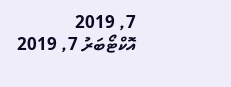7, 2019
އޮކްޓޯބަރު 7, 2019